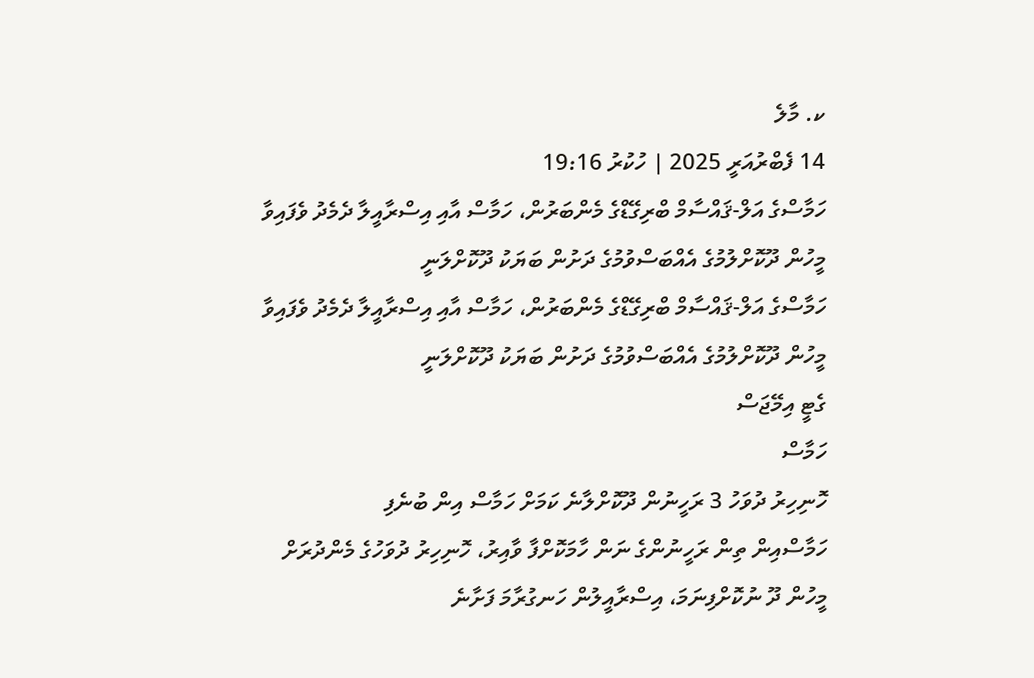ކ. މާލެ
14 ފެބްރުއަރީ 2025 | ހުކުރު 19:16
ހަމާސްގެ އަލް-ޤައްސާމް ބްރިގޭޑްގެ މެންބަރުން، ހަމާސް އާއި އިސްރާއީލާ ދެމެދު ވެފައިވާ މީހުން ދޫކޮށްލުމުގެ އެއްބަސްވުމުގެ ދަށުން ބަޔަކު ދޫކޮށްލަނީ
ހަމާސްގެ އަލް-ޤައްސާމް ބްރިގޭޑްގެ މެންބަރުން، ހަމާސް އާއި އިސްރާއީލާ ދެމެދު ވެފައިވާ މީހުން ދޫކޮށްލުމުގެ އެއްބަސްވުމުގެ ދަށުން ބަޔަކު ދޫކޮށްލަނީ
ގެޓީ އިމޭޖަސް
ހަމާސް
ހޮނިހިރު ދުވަހު 3 ރަހީނުން ދޫކޮށްލާނެ ކަމަށް ހަމާސް އިން ބުނެފި
ހަމާސްއިން ތިން ރަހީނުންގެ ނަން ހާމަކޮށްފާ ވާއިރު، ހޮނިހިރު ދުވަހުގެ މެންދުރަށް މީހުން ދޫ ނުކޮށްފިނަމަ، އިސްރާއީލުން ހަނގުރާމަ ފަށާނެ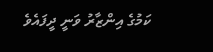ކަމުގެ އިންޒާރު ވަނީ ދީފައެވެ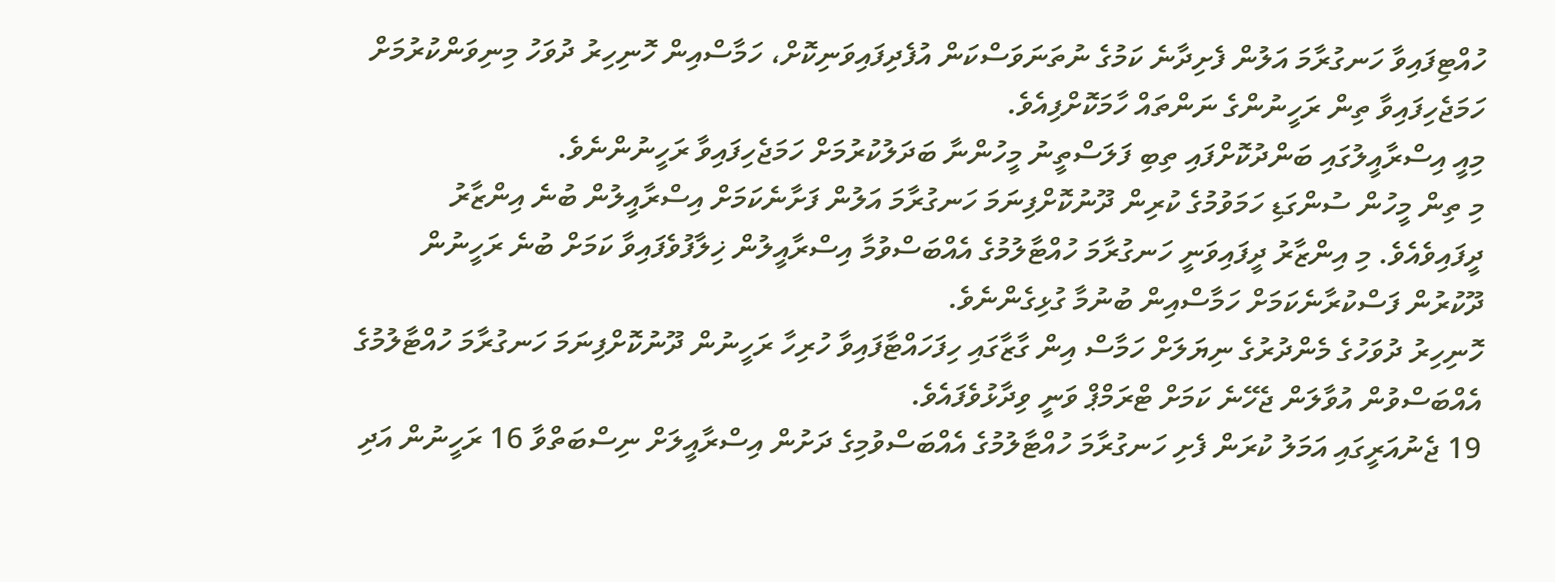ހުއްޓިފައިވާ ހަނގުރާމަ އަލުން ފެށިދާނެ ކަމުގެ ނުތަނަވަސްކަން އުފެދިފައިވަނިކޮށް، ހަމާސްއިން ހޮނިހިރު ދުވަހު މިނިވަންކުރުމަށް ހަމަޖެހިފައިވާ ތިން ރަހީނުންގެ ނަންތައް ހާމަކޮށްފިއެވެ.
މިއީ އިސްރާއީލުގައި ބަންދުކޮށްފައި ތިބި ފަލަސްތީނު މީހުންނާ ބަދަލުކުރުމަށް ހަމަޖެހިފައިވާ ރަހީނުންނެވެ.
މި ތިން މީހުން ސުންގަޑި ހަމަވުމުގެ ކުރިން ދޫނުކޮށްފިނަމަ ހަނގުރާމަ އަލުން ފަށާނެކަމަށް އިސްރާއީލުން ބުނެ އިންޒާރު ދީފައިވެއެވެ. މި އިންޒާރު ދީފައިވަނީ ހަނގުރާމަ ހުއްޓާލުމުގެ އެއްބަސްވުމާ އިސްރާއީލުން ޚިލާފުވެފައިވާ ކަމަށް ބުނެ ރަހީނުން ދޫކުރުން ފަސްކުރާނެކަމަށް ހަމާސްއިން ބުނުމާ ގުޅިގެންނެވެ.
ހޮނިހިރު ދުވަހުގެ މެންދުރުގެ ނިޔަލަށް ހަމާސް އިން ގާޒާގައި ހިފަހައްޓާފައިވާ ހުރިހާ ރަހީނުން ދޫނުކޮށްފިނަމަ ހަނގުރާމަ ހުއްޓާލުމުގެ އެއްބަސްވުން އުވާލަން ޖެހޭނެ ކަމަށް ޓްރަމްޕް ވަނީ ވިދާޅުވެފައެވެ.
19 ޖެނުއަރީގައި އަމަލު ކުރަން ފެށި ހަނގުރާމަ ހުއްޓާލުމުގެ އެއްބަސްވުމިގެ ދަށުން އިސްރާއީލަށް ނިސްބަތްވާ 16 ރަހީނުން އަދި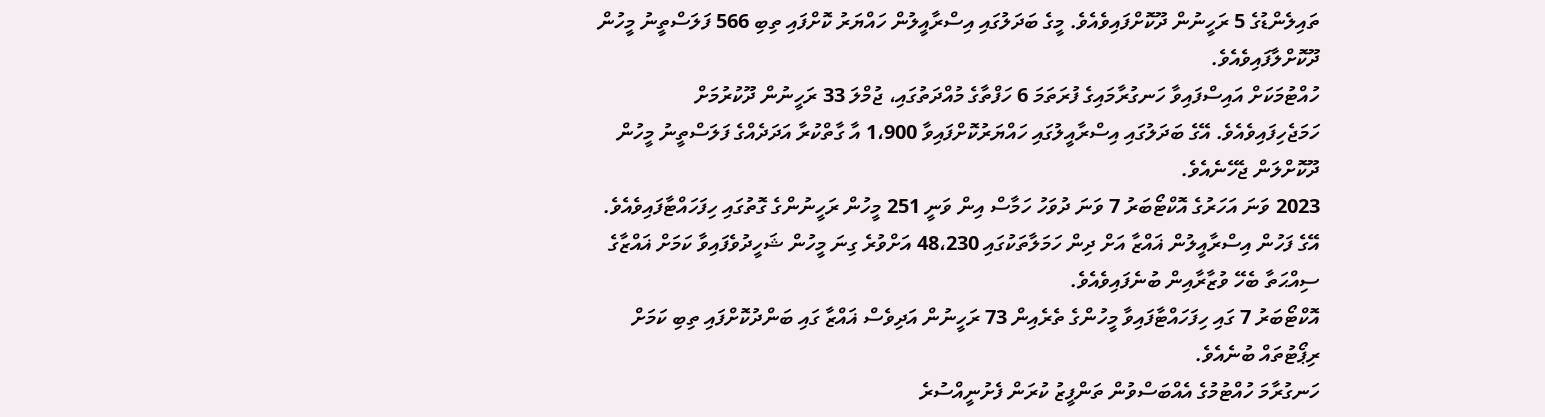ތައިލެންޑުގެ 5 ރަހީނުން ދޫކޮށްފައިވެއެވެ. މީގެ ބަދަލުގައި އިސްރާއީލުން ހައްޔަރު ކޮށްފައި ތިބި 566 ފަލަސްތީނު މީހުން ދޫކޮށްލާފައިވެއެވެ.
ހުއްޓުމަކަށް އައިސްފައިވާ ހަނގުރާމައިގެ ފުރަތަމަ 6 ހަފްތާގެ މުއްދަތުގައި، ޖުމްލަ 33 ރަހީނުން ދޫކުރުމަށް ހަމަޖެހިފައިވެއެވެ. އޭގެ ބަދަލުގައި އިސްރާއީލުގައި ހައްޔަރުކޮށްފައިވާ 1،900 އާ ގާތްކުރާ އަދަދެއްގެ ފަލަސްތީނު މީހުން ދޫކޮށްލަން ޖެހޭނެއެވެ.
2023 ވަނަ އަހަރުގެ އޮކްޓޯބަރު 7 ވަނަ ދުވަހު ހަމާސް އިން ވަނީ 251 މީހުން ރަހީނުންގެ ގޮތުގައި ހިފަހައްޓާފައިވެއެވެ.
އޭގެ ފަހުން އިސްރާއީލުން ޣައްޒާ އަށް ދިން ހަމަލާތަކުގައި 48،230 އަށްވުރެ ގިނަ މީހުން ޝަހީދުވެފައިވާ ކަމަށް ޣައްޒާގެ ސިއްޙަތާ ބެހޭ ވުޒާރާއިން ބުނެފައިވެއެވެ.
އޮކްޓޯބަރު 7 ގައި ހިފަހައްޓާފައިވާ މީހުންގެ ތެރެއިން 73 ރަހީނުން އަދިވެސް ޣައްޒާ ގައި ބަންދުކޮށްފައި ތިބި ކަމަށް ރިޕޯޓުތައް ބުނެއެވެ.
ހަނގުރާމަ ހުއްޓުމުގެ އެއްބަސްވުން ތަންފީޒު ކުރަން ފެށުނީއްސުރެ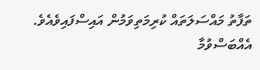ތަފާތު މައްސަލަތައް ކުރިމަތިވަމުން އައިސްފައިވެއެވެ. އެއްބަސްވުމާ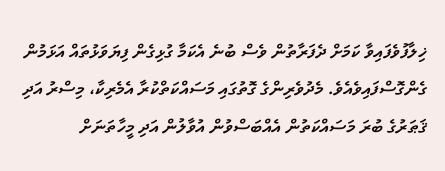ޚިލާފުވެފައިވާ ކަމަށް ދެފަރާތުން ވެސް ބުނެ އެކަމާ ގުޅިގެން ފިޔަވަޅުތައް އަޅަމުން ގެންގޮސްފައިވެއެވެ. މެދުވެރިންގެ ގޮތުގައި މަސައްކަތްކުރާ އެމެރިކާ، މިސްރު އަދި ޤަޠަރުގެ ބުރަ މަސައްކަތުން އެއްބަސްވުން އުވާލުން އަދި މީހާތަނަށް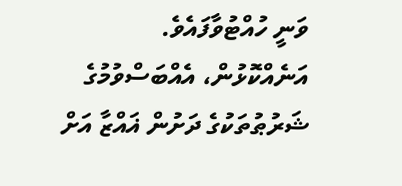ވަނީ ހުއްޓުވާފައެވެ.
އަނެއްކޮޅުން، އެއްބަސްވުމުގެ ޝަރުޠުތަކުގެ ދަށުން ޣައްޒާ އަށް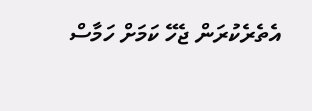އެތެރެކުރަން ޖެހޭ ކަމަށް ހަމާސް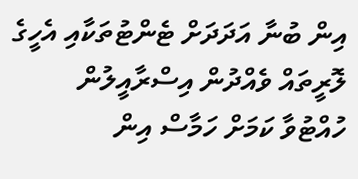އިން ބުނާ އަދަދަށް ޓެންޓުތަކާއި އެހީގެ ލޮރީތައް ވެއްދުން އިސްރާއީލުން ހުއްޓުވާ ކަމަށް ހަމާސް އިން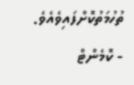ތުހުމަތުކޮށްފައިވެއެވެ.
- ކޮމެންޓް